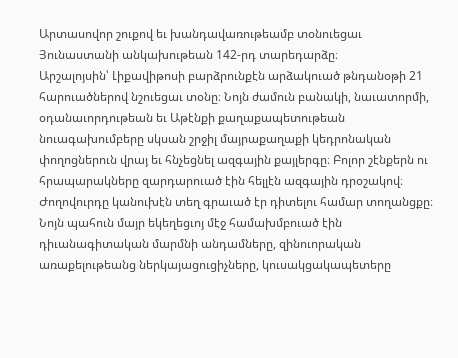Արտասովոր շուքով եւ խանդավառութեամբ տօնուեցաւ Յունաստանի անկախութեան 142-րդ տարեդարձը։
Արշալոյսին՝ Լիքավիթոսի բարձրունքէն արձակուած թնդանօթի 21 հարուածներով նշուեցաւ տօնը։ Նոյն ժամուն բանակի, նաւատորմի, օդանաւորդութեան եւ Աթէնքի քաղաքապետութեան նուագախումբերը սկսան շրջիլ մայրաքաղաքի կեդրոնական փողոցներուն վրայ եւ հնչեցնել ազգային քայլերգը։ Բոլոր շէնքերն ու հրապարակները զարդարուած էին հելլէն ազգային դրօշակով։ Ժողովուրդը կանուխէն տեղ գրաւած էր դիտելու համար տողանցքը։ Նոյն պահուն մայր եկեղեցւոյ մէջ համախմբուած էին դիւանագիտական մարմնի անդամները, զինուորական առաքելութեանց ներկայացուցիչները, կուսակցակապետերը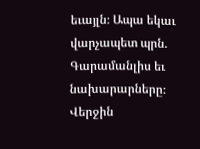եւայլն։ Ապա եկաւ վարչապետ պրն. Գարամանլիս եւ նախարարները։ Վերջին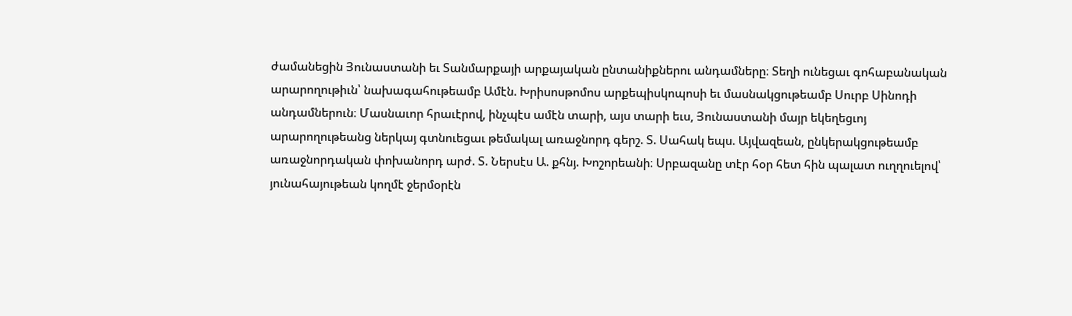ժամանեցին Յունաստանի եւ Տանմարքայի արքայական ընտանիքներու անդամները։ Տեղի ունեցաւ գոհաբանական արարողութիւն՝ նախագահութեամբ Ամէն. Խրիսոսթոմոս արքեպիսկոպոսի եւ մասնակցութեամբ Սուրբ Սինոդի անդամներուն։ Մասնաւոր հրաւէրով, ինչպէս ամէն տարի, այս տարի եւս, Յունաստանի մայր եկեղեցւոյ արարողութեանց ներկայ գտնուեցաւ թեմակալ առաջնորդ գերշ. Տ. Սահակ եպս. Այվազեան, ընկերակցութեամբ առաջնորդական փոխանորդ արժ. Տ. Ներսէս Ա. քհնյ. Խոշորեանի։ Սրբազանը տէր հօր հետ հին պալատ ուղղուելով՝ յունահայութեան կողմէ ջերմօրէն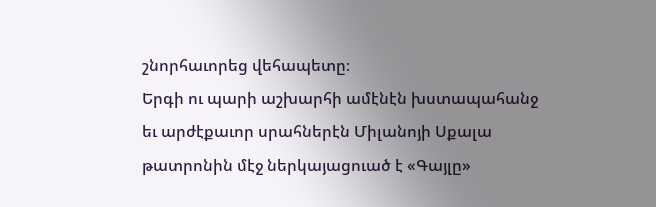շնորհաւորեց վեհապետը։
Երգի ու պարի աշխարհի ամէնէն խստապահանջ եւ արժէքաւոր սրահներէն Միլանոյի Սքալա թատրոնին մէջ ներկայացուած է «Գայլը»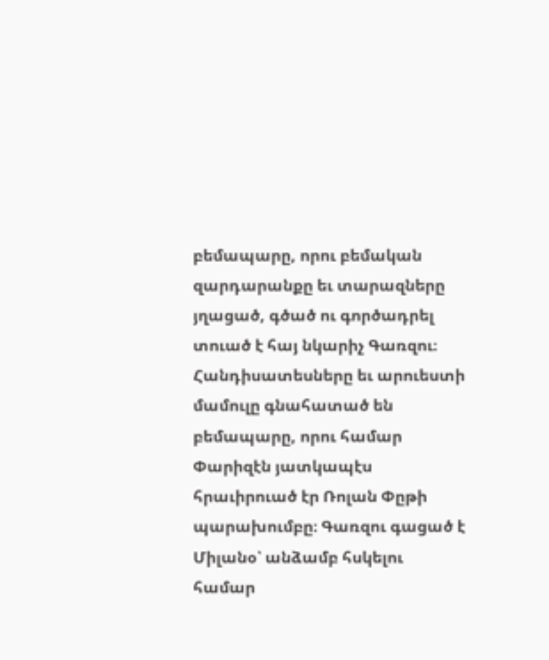բեմապարը, որու բեմական զարդարանքը եւ տարազները յղացած, գծած ու գործադրել տուած է հայ նկարիչ Գառզու։ Հանդիսատեսները եւ արուեստի մամուլը գնահատած են բեմապարը, որու համար Փարիզէն յատկապէս հրաւիրուած էր Ռոլան Փըթի պարախումբը։ Գառզու գացած է Միլանօ՝ անձամբ հսկելու համար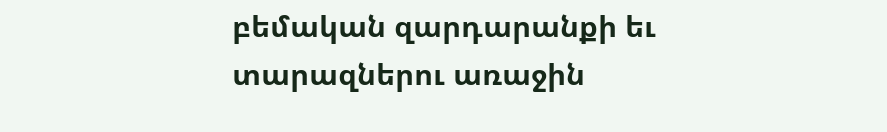բեմական զարդարանքի եւ տարազներու առաջին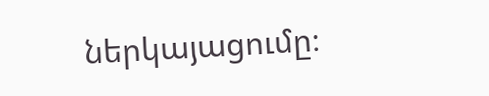ներկայացումը։